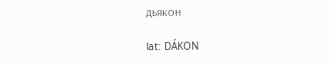ДЬЯКОН

lat: DÁKON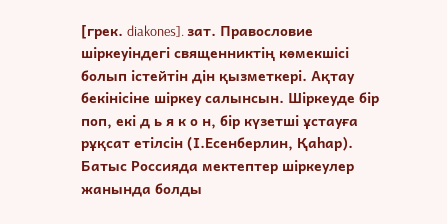[грек. diakones]. зат. Правословие шіркеуіндегі священниктің көмекшісі болып істейтін дін қызметкері. Ақтау бекінісіне шіркеу салынсын. Шіркеуде бір поп, екі д ь я к о н, бір күзетші ұстауға рұқсат етілсін (І.Есенберлин, Қаһар). Батыс Россияда мектептер шіркеулер жанында болды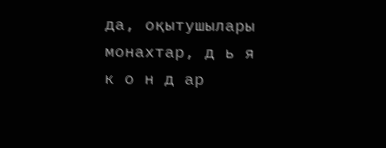да, оқытушылары монахтар, д ь я к о н д ар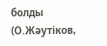болды (О.Жәутіков,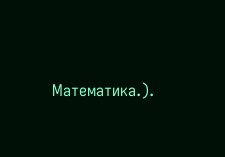Математика.).